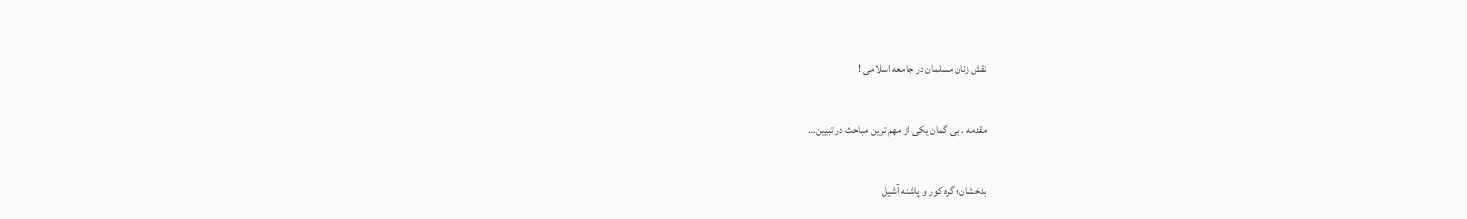نقش زنان مسلمان در جامعه اسلامی !

مقدمه . بی گمان یکی از مهم ترین مباحث در تبیین…

بدخشان؛ گره کور و پاشنه آشیل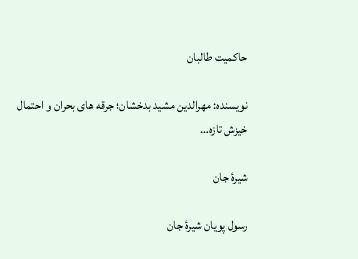حاکمیت طالبان

نویسنده: مهرالدین مشید بدخشان؛ جرقه های بحران و احتمال خیزش تازه…

شیرۀ جان

رسول پویان شیرۀ جان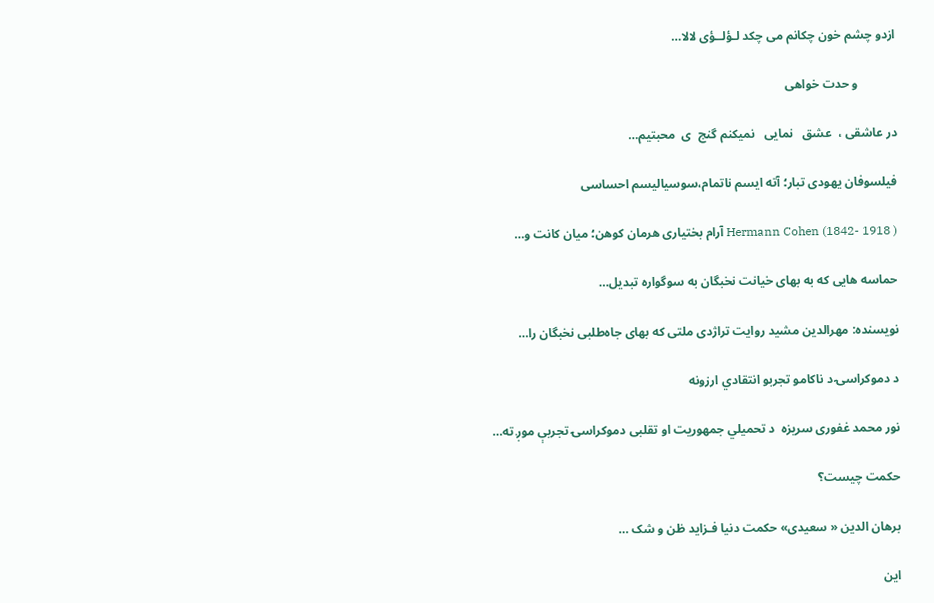ازدو چشم خون چکانم می چکد لـؤلــؤی لالا…

            و حدت خواهی

در عاشقی ،  عشق   نمایی   نمیکنم گنج  ی  محبتیم…

فیلسوفان یهودی تبار؛ آته ایسم ناتمام،سوسیالیسم احساسی

Hermann Cohen (1842- 1918 ) آرام بختیاری هرمان کوهن؛ میان کانت و…

حماسه هایی که به بهای خیانت نخبگان به سوگواره تبدیل…

نویسنده: مهرالدین مشید روایت تراژدی ملتی که بهای جاه‌طلبی نخبگان را…

د دموکراسۍ د ناکامو تجربو انتقادي ارزونه

نور محمد غفوری سریزه  د تحمیلي جمهوریت او تقلبی دموکراسۍ تجربې موږ ته…

حکمت چیست؟

برهان الدین « سعیدی» حکمت دنیا فـزاید ظن و شک …

این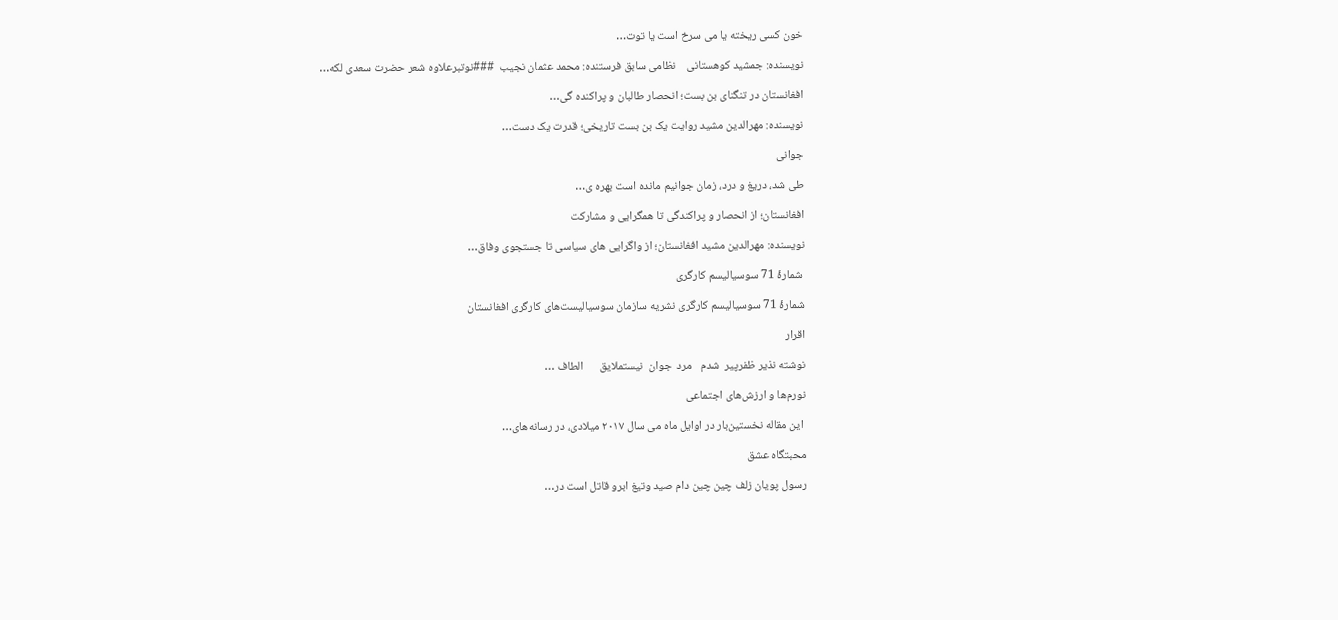خون کسی ریخته یا می سرخ است یا توت…

نویسنده: جمشید کوهستانی    نظامی سابق فرستنده: محمد عثمان نجیب  ###نوتبرعلاوه شعر حضرت سعدی لکه…

افغانستان در تنگنای بن بست؛ انحصار طالبان و پراکنده گی…

نویسنده: مهرالدین مشید روایت یک بن بست تاریخی؛ قدرت یک دست…

جوانی

طی شد، دریغ و درد، زمان جوانیم مانده است بهره ی…

افغانستان؛ از انحصار و پراکندگی تا همگرایی و مشارکت

نویسنده: مهرالدین مشید افغانستان؛ از واگرایی های سیاسی تا جستجوی وفاق…

 شمارۀ 71 سوسیالیسم کارگری

شمارۀ 71 سوسیالیسم کارگری نشریه سازمان سوسیالیست‌های کارگری افغانستان

اقرار

نوشته نذير ظفرپير  شدم   مرد  جوان  نيستملايق      الطاف …

نورم‌ها و ارزش‌های اجتماعی

 این مقاله نخستین‌بار در اوایل ماه می سال ۲۰۱۷ میلادی، در رسانه‌های…

محبتگاه عشق

رسول پویان زلف چین چین دام صید وتیغ ابرو قاتل است در…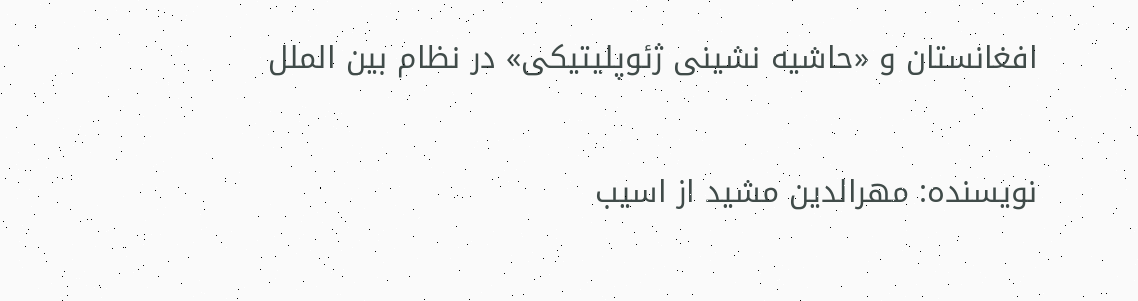افغانستان و «حاشیه نشینی ژئوپلیتیکی» در نظام بین الملل

نویسنده: مهرالدین مشید از اسیب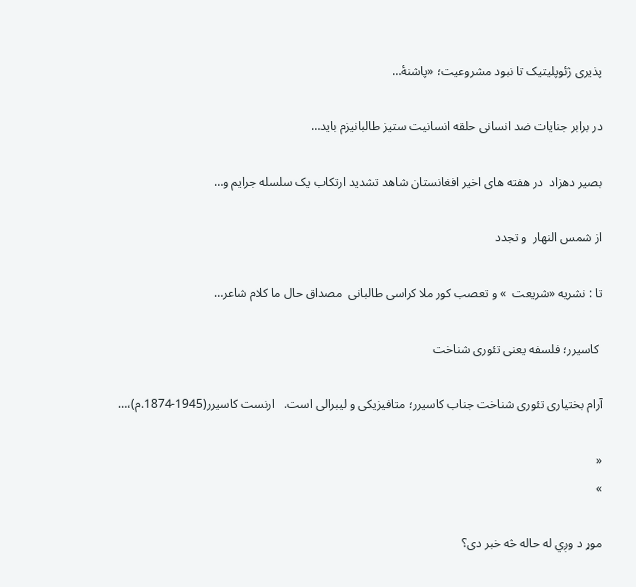پذیری ژئوپلیتیک تا نبود مشروعیت؛ «پاشنۀ…

در برابر جنایات ضد انسانی حلقه انسانیت ستیز طالبانیزم باید…

بصیر دهزاد  در هفته های اخیر افغانستان شاهد تشدید ارتکاب یک سلسله جرایم و…

از شمس النهار  و تجدد

تا : نشريه «شريعت  » و تعصب کور ملا کراسی طالبانی  مصداق حال ما کلام شاعر…

 کاسیرر؛ فلسفه یعنی تئوری شناخت

آرام بختیاری تئوری شناخت جناب کاسیرر؛ متافیزیکی و لیبرالی است.   ارنست کاسیرر(1945-1874.م)،…

«
»

موړ د وږي له حاله څه خبر دی؟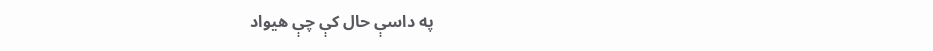په داسې حال کې چې هيواد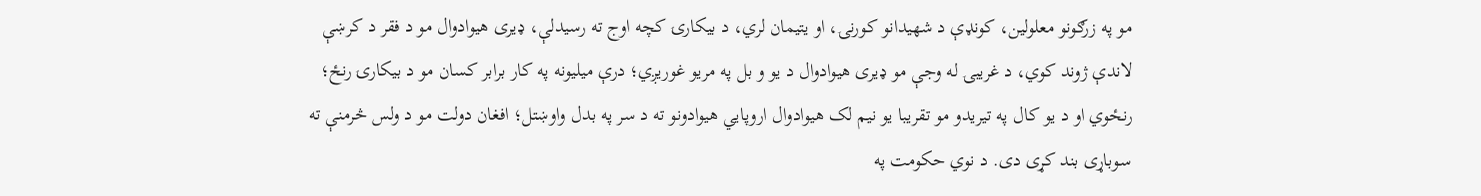مو په زرګونو معلولين، کونډې د شهيدانو کورنۍ، او يتيمان لري، د بيکارۍ کچه اوج ته رسيدلې، ډیری هيوادوال مو د فقر د کرښې لاندې ژوند کوي، د غريبۍ له وجې مو ډیری هيوادوال د یو و بل په مريو غوريږي؛ درې ميليونه په کار برابر کسان مو د بيکارۍ رنځ؛ رنځوي او د يو کال په تيريدو مو تقريبا يو نيم لک هيوادوال اروپايي هيوادونو ته د سر په بدل واوښتل؛ افغان دولت مو د ولس څرمنې ته سوباړی بند کړی دی. د نوي حکومت په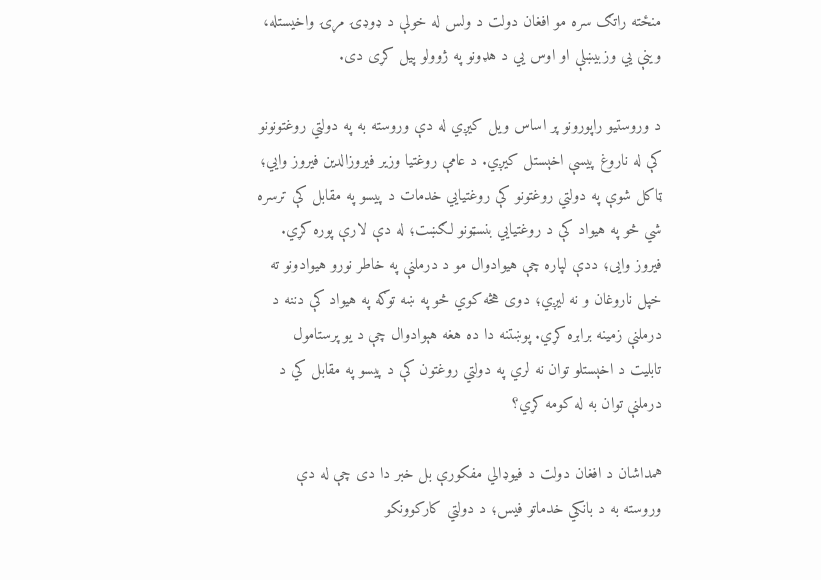منځته راتګ سره مو افغان دولت د ولس له خولې د ډوډۍ مړۍ واخيستله، وينې يي وزبيښلې او اوس يي د هډونو په ژوولو پيل کړی دی.

د وروستيو راپورونو پر اساس ويل کيږي له دې وروسته به په دولتي روغتونونو کې له ناروغ پیسې اخېستل کیږي. د عامې روغتيا وزير فيروزالدين فيروز وايي؛ ټاکل شوې په دولتي روغتونو کې روغتيايي خدمات د پيسو په مقابل کې ترسره شي څو په هيواد کې د روغتيايي بنسټونو لګښت؛ له دې لارې پوره کړي. فیروز وايی؛ ددې لپاره چې هيوادوال مو د درملنې په خاطر نورو هيوادونو ته خپل ناروغان و نه ليږي؛ دوی هڅه کوي څو په ښه توګه په هيواد کې دننه د درملنې زمينه برابره کړي. پوښتنه دا ده هغه هېوادوال چې د یو پرستامول تابلیت د اخېستلو توان نه لري په دولتي روغتون کې د پیسو په مقابل کي د درملنې توان به له کومه کړي؟

همداشان د افغان دولت د فيوډالي مفکورې بل خبر دا دی چې له دې وروسته به د بانکي خدماتو فیس؛ د دولتي کارکوونکو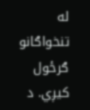له تنخواګانو ګرځول کيږي. د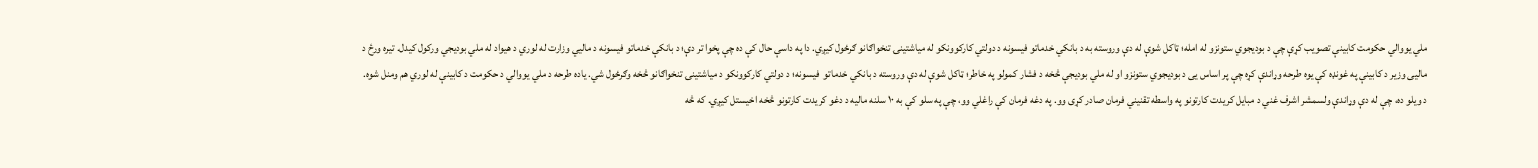ملي یووالي حکومت کابينې تصويب کړې چې د بوديجوي ستونزو له امله؛ ټاکل شوې له دې وروسته به د بانکي خدماتو فيسونه د دولتي کارکوونکو له مياشتينۍ تنخواګانو ګرځول کيږي. دا په داسې حال کې ده چې پخوا تر دې؛ د بانکې خدماتو فيسونه د ماليي وزارت له لوري د هيواد له ملي بوديجي ورکول کيدل. تیره ورځ د ماليی وزير د کابينې په غونډه کې يوه طرحه وړاندې کړه چې پر اساس يی د بوديجوي ستونزو او له ملي بوديجې څخه د فشار کمولو په خاطر؛ ټاکل شوې له دې وروسته د بانکي خدماتو  فيسونه؛ د دولتي کارکوونکو د مياشتينۍ تنخواګانو څخه وګرځول شي. ياده طرحه د ملي يووالي د حکومت د کابينې له لوري هم ومنل شوه.
د ویلو ده، چې له دې وړاندې ولسمشر اشرف غني د مبایل کریدت کارتونو په واسطه تقنيني فرمان صادر کړی وو. په دغه فرمان کې راغلي وو، چې په سلو کې به ۱۰ سلنه مالیه د دغو کریدت کارتونو څخه اخیستل کيږي. که څه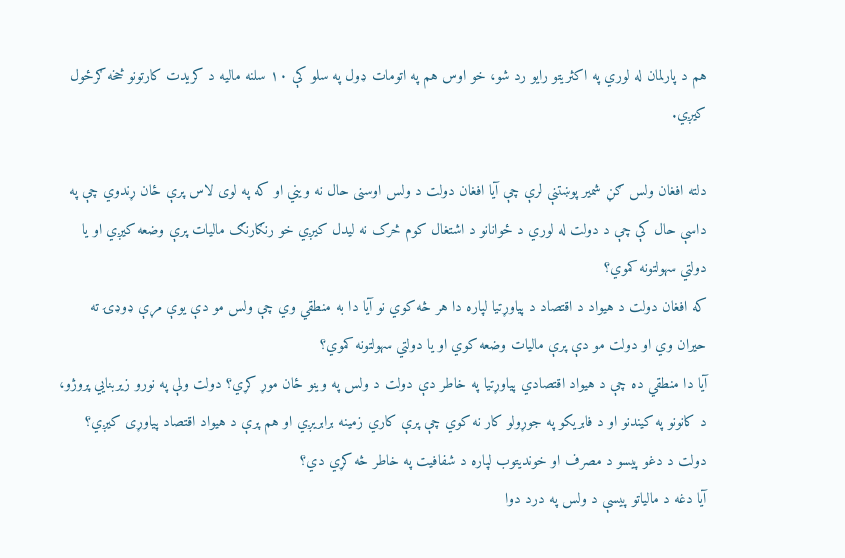هم د پارلمان له لوري په اکثريتو رايو رد شو، خو اوس هم په اتومات ډول په سلو کې ۱۰ سلنه مالیه د کریدت کارتونو څخه ګرځول کيږي.

دلته افغان ولس ګڼ شمير پوښتنې لرې چې آيا افغان دولت د ولس اوسنی حال نه ويني او که په لوی لاس پرې ځان ړندوي چې په داسې حال کې چې د دولت له لوري د ځوانانو د اشتغال کوم څرک نه ليدل کيږي خو رنګارنګ ماليات پرې وضعه کیږي او يا دولتي سهولتونه کموي؟
که افغان دولت د هيواد د اقتصاد د پياوړتيا لپاره دا هر څه کوي نو آيا دا به منطقي وي چې ولس مو دې يوې مړې ډوډۍ ته حيران وي او دولت مو دې پرې ماليات وضعه کوي او يا دولتي سهولتونه کموي؟
آيا دا منطقي ده چې د هيواد اقتصادي پياوړتيا په خاطر دې دولت د ولس په وينو ځان موړ کړي؟ دولت ولې په نورو زيربنايي پروژو، د کانونو په کيندنو او د فابريکو په جوړولو کار نه کوي چې پرې کاري زمينه برابريږي او هم پرې د هيواد اقتصاد پياوړی کيږي؟
دولت د دغو پيسو د مصرف او خونديتوب لپاره د شفافيت په خاطر څه کړي دي؟
آيا دغه د مالياتو پیسې د ولس په درد دوا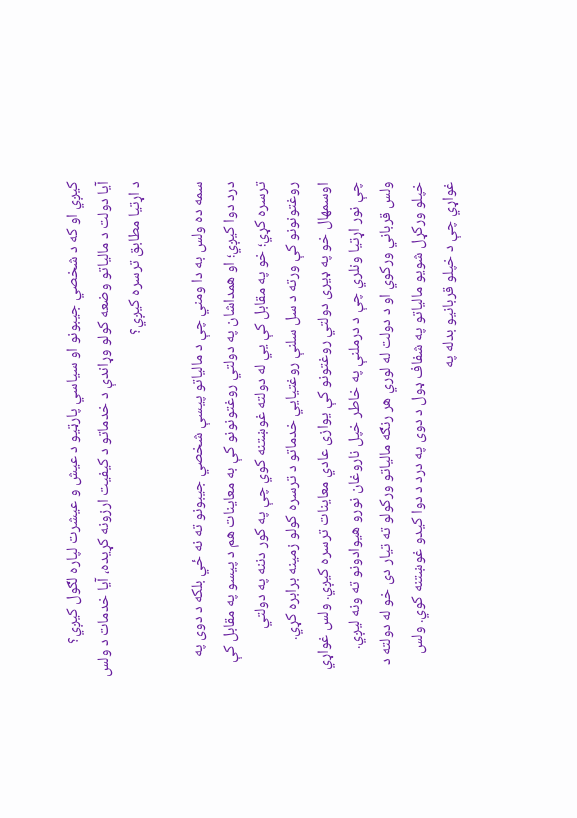کيږي او که د شخصي جيبونو او سياسي پارټيو د عیش و عيشرت لپاره لګول کيږي؟
آيا دولت د مالياتو وضعه کولو وړاندې د خدماتو د کيفيت ارزونه کړيده، آيا خدمات د ولس د اړتيا مطابق ترسره کيږي؟

سمه ده ولس به دا ومني چې د مالياتو پيسې شخصي جيبونو ته نه ځي بلکه د دوی په درد دوا کيږي؛ او همداشان په دولتي روغتونونو کې به معاينات هم د پيسو په مقابل کې ترسره کړي؛ خو په مقابل کې يي له دولته غوښتنه کوي چې په کور دننه په دولتي روغتونونو کې ورته د سل سلنې روغتيايي خدماتو د ترسره کولو زمينه برابره کړي. اوسمهال خو په ډیری دولتي روغتونو کې يوازی عادي معاينات ترسره کیږي. ولس غواړي چې نور اړتيا ونلري چې د درملنې په خاطر خپل ناروغان نورو هيوادونو ته ونه ليږي. ولس قرباني ورکوي او د دولت له لوري هر رنګه مالياتو ورکولو ته تيار دی خو له دولته د خپلو ورکړل شویو مالياتو په شفاف ډول د دوی په درد د دوا کيدو غوښتنه کوي. ولس غواړي چې د خپلو قربانيو بدله په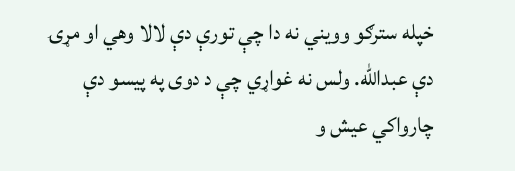خپله سترګو وویني نه دا چې تورې دې لالا وهي او مړۍ دې عبدالله. ولس نه غواړي چې د دوی په پيسو دې چارواکي عيش و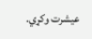عيشرت وکړي.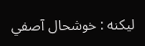لیکنه : خوشحال آصفي